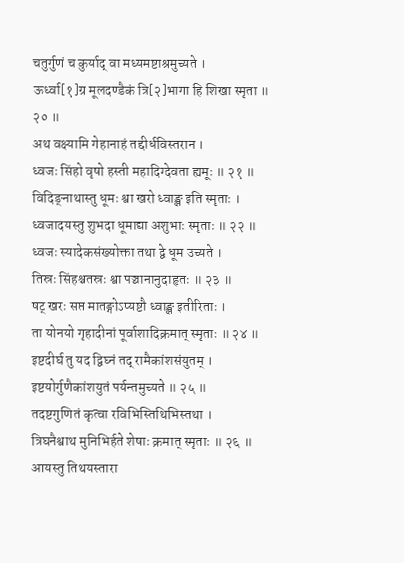चतुर्गुणं च कुर्याद् वा मध्यमष्टाश्रमुच्यते ।
ऊर्ध्वा[१]ग्र मूलदण्डैकं त्रि[२]भागा हि शिखा स्मृता ॥ २० ॥
अथ वक्ष्यामि गेहानाहं तद्दीर्धविस्तरान ।
ध्वजः सिंहो वृषो हस्ती महादिग्देवता ह्यमूः ॥ २१ ॥
विदिङ्नाथास्तु धूमः श्वा खरो ध्वाङ्क्ष इति स्मृताः ।
ध्वजादयस्तु शुभदा धूमाद्या अशुभाः स्मृताः ॥ २२ ॥
ध्वजः स्यादेकसंख्योक्ता तथा द्वे धूम उच्यते ।
तिस्रः सिंहश्चतस्रः श्वा पञ्चानानुदाहृतः ॥ २३ ॥
षट् खरः सप्त मातङ्गोऽप्यष्टौ ध्वाङ्क्ष इतीरिताः ।
ता योनयो गृहादीनां पूर्वाशादिक्रमात् स्मृताः ॥ २४ ॥
इष्टदीर्घ तु यद द्विघ्नं तद् रामैकांशसंयुतम् ।
इष्टयोर्गुणैकांशयुतं पर्यन्तमुच्यते ॥ २५ ॥
तदष्टगुणितं कृत्वा रविभिस्तिथिभिस्तथा ।
त्रिघनैश्वाथ मुनिभिर्हते शेषाः क्रमात् स्मृताः ॥ २६ ॥
आयस्तु तिथयस्तारा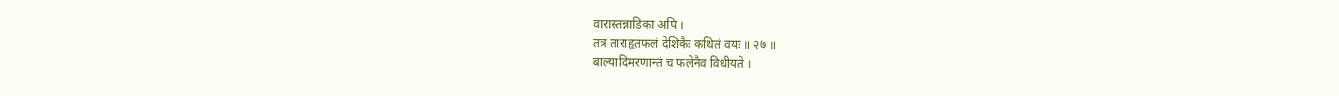वारास्तन्नाडिका अपि ।
तत्र ताराहृतफलं देशिकैः कथितं वयः ॥ २७ ॥
बाल्यादिमरणान्तं च फलेनैव विधीयते ।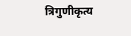त्रिगुणीकृत्य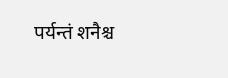पर्यन्तं शनैश्च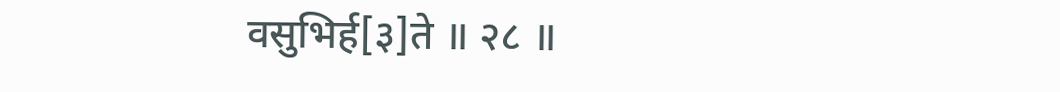वसुभिर्ह[३]ते ॥ २८ ॥